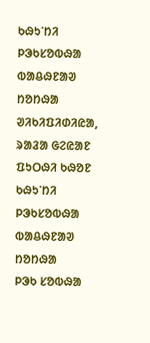ᱠᱷᱩᱸᱴᱤ ᱞᱳᱠᱥᱚᱵᱷᱟ ᱵᱟᱪᱷᱱᱟᱣ ᱴᱚᱴᱷᱟ
ᱣᱤᱠᱤᱯᱤᱰᱤᱭᱟ, ᱨᱟᱲᱟ ᱜᱮᱭᱟᱱ ᱯᱩᱛᱷᱤ ᱠᱷᱚᱱ
ᱠᱷᱩᱸᱴᱤ ᱞᱳᱠᱥᱚᱵᱷᱟ ᱵᱟᱪᱷᱱᱟᱣ ᱴᱚᱴᱷᱟ
ᱞᱳᱠ ᱥᱚᱵᱷᱟ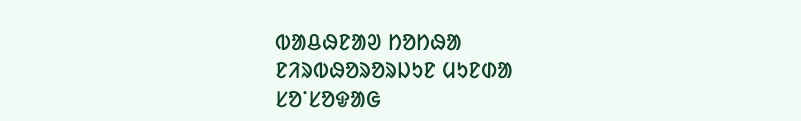ᱵᱟᱪᱷᱱᱟᱣ ᱴᱚᱴᱷᱟ
ᱱᱤᱨᱵᱷᱚᱨᱚᱨᱡᱩᱱ ᱢᱩᱱᱰᱟ
ᱥᱚᱸᱥᱚᱫᱟᱜ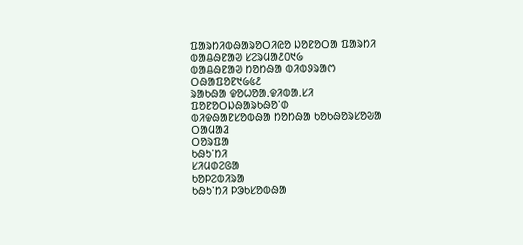ᱯᱟᱨᱴᱤᱵᱷᱟᱨᱚᱛᱤᱭᱚ ᱡᱚᱱᱚᱛᱟ ᱯᱟᱨᱴᱤ
ᱵᱟᱪᱷᱱᱟᱣ ᱥᱮᱨᱢᱟ᱒᱐᱑᱙
ᱵᱟᱪᱷᱱᱟᱣ ᱴᱚᱴᱷᱟ ᱵᱤᱵᱽᱨᱟᱬ
ᱛᱷᱟᱯᱚᱱ᱑᱙᱕᱒
ᱨᱟᱠᱷᱟ ᱫᱚᱦᱚᱟᱹᱫᱤᱵᱟᱹᱥᱤ
ᱯᱚᱱᱚᱛᱡᱷᱟᱨᱠᱷᱚᱸᱰ
ᱵᱤᱫᱷᱟᱱᱥᱚᱵᱷᱟ ᱴᱚᱴᱷᱟ ᱠᱚᱠᱷᱚᱨᱥᱚᱶᱟ
ᱛᱟᱢᱟᱲ
ᱛᱚᱨᱯᱟ
ᱠᱷᱩᱸᱴᱤ
ᱥᱤᱢᱰᱮᱜᱟ
ᱠᱚᱞᱮᱵᱤᱨᱟ
ᱠᱷᱩᱸᱴᱤ ᱞᱳᱠᱥᱚᱵᱷᱟ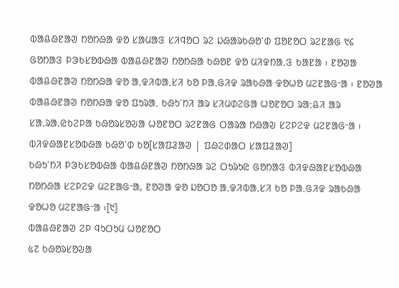ᱵᱟᱪᱷᱱᱟᱣ ᱴᱚᱴᱷᱟ ᱫᱚ ᱥᱟᱢᱟᱝ ᱥᱤᱧᱚᱛ ᱨᱮ ᱡᱷᱟᱨᱠᱷᱚᱸᱰ ᱯᱚᱱᱚᱛ ᱨᱮᱱᱟᱜ ᱑᱔ ᱜᱚᱴᱟᱝ ᱞᱳᱠᱥᱚᱵᱷᱟ ᱵᱟᱪᱷᱱᱟᱣ ᱴᱚᱴᱷᱟ ᱠᱷᱚᱱ ᱫᱚ ᱢᱤᱫᱴᱟᱹᱝ ᱠᱟᱱᱟ ᱾ ᱱᱚᱣᱟ ᱵᱟᱪᱷᱱᱟᱣ ᱴᱚᱴᱷᱟ ᱫᱚ ᱟᱹᱫᱤᱵᱟᱹᱥᱤ ᱠᱚ ᱞᱟᱹᱜᱤᱫ ᱨᱟᱠᱷᱟ ᱫᱚᱦᱚ ᱢᱮᱱᱟᱜᱼᱟ ᱾ ᱱᱚᱣᱟ ᱵᱟᱪᱷᱱᱟᱣ ᱴᱚᱴᱷᱟ ᱫᱚ ᱯᱩᱨᱟᱹ ᱠᱷᱩᱸᱴᱤ ᱟᱨ ᱥᱤᱢᱰᱮᱜᱟ ᱦᱚᱱᱚᱛ ᱨᱟᱺᱪᱤ ᱟᱨ ᱥᱟᱹᱨᱟᱹᱭᱠᱮᱞᱟ ᱠᱷᱚᱨᱥᱚᱶᱟ ᱦᱚᱱᱚᱛ ᱨᱮᱱᱟᱜ ᱛᱟᱨᱟ ᱴᱷᱟᱶ ᱥᱮᱞᱮᱫ ᱢᱮᱱᱟᱜᱼᱟ ᱾
ᱵᱤᱫᱷᱟᱱᱥᱚᱵᱷᱟ ᱠᱷᱚᱸᱰ ᱠᱚ[ᱥᱟᱯᱲᱟᱣ | ᱯᱷᱮᱰᱟᱛ ᱥᱟᱯᱲᱟᱣ]
ᱠᱷᱩᱸᱴᱤ ᱞᱳᱠᱥᱚᱵᱷᱟ ᱵᱟᱪᱷᱱᱟᱣ ᱴᱚᱴᱷᱟ ᱨᱮ ᱛᱩᱨᱩᱭ ᱜᱚᱴᱟᱝ ᱵᱤᱫᱷᱟᱱᱥᱚᱵᱷᱟ ᱴᱚᱴᱷᱟ ᱥᱮᱞᱮᱫ ᱢᱮᱱᱟᱜᱼᱟ, ᱱᱚᱣᱟ ᱫᱚ ᱡᱚᱛᱚ ᱟᱹᱫᱤᱵᱟᱹᱥᱤ ᱠᱚ ᱞᱟᱹᱜᱤᱫ ᱨᱟᱠᱷᱟ ᱫᱚᱦᱚ ᱢᱮᱱᱟᱜᱼᱟ ᱾[᱑]
ᱵᱟᱪᱷᱱᱟᱣ ᱮᱞ ᱧᱩᱛᱩᱢ ᱦᱚᱱᱚᱛ
᱕᱗ ᱠᱷᱚᱨᱥᱚᱶᱟ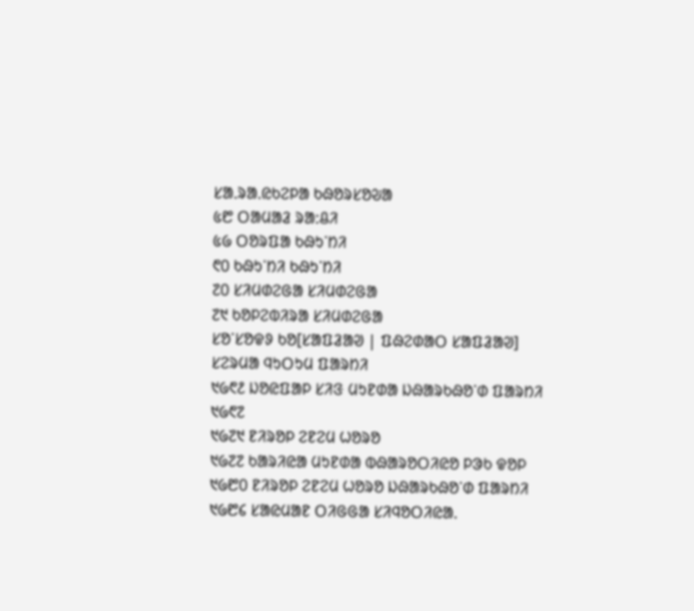ᱥᱟᱹᱨᱟᱹᱭᱠᱮᱞᱟ ᱠᱷᱚᱨᱥᱚᱶᱟ
᱕᱘ ᱛᱟᱢᱟᱲ ᱨᱟᱺᱪᱤ
᱕᱙ ᱛᱚᱨᱯᱟ ᱠᱷᱩᱸᱴᱤ
᱖᱐ ᱠᱷᱩᱸᱴᱤ ᱠᱷᱩᱸᱴᱤ
᱗᱐ ᱥᱤᱢᱰᱮᱜᱟ ᱥᱤᱢᱰᱮᱜᱟ
᱗᱑ ᱠᱚᱞᱮᱵᱤᱨᱟ ᱥᱤᱢᱰᱮᱜᱟ
ᱥᱚᱸᱥᱚᱫᱽ ᱠᱚ[ᱥᱟᱯᱲᱟᱣ | ᱯᱷᱮᱰᱟᱛ ᱥᱟᱯᱲᱟᱣ]
ᱥᱮᱨᱢᱟ ᱧᱩᱛᱩᱢ ᱯᱟᱨᱴᱤ
᱑᱙᱖᱒ ᱡᱚᱭᱯᱟᱞ ᱥᱤᱝ ᱢᱩᱱᱰᱟ ᱡᱷᱟᱨᱠᱷᱚᱸᱰ ᱯᱟᱨᱴᱤ
᱑᱙᱖᱗
᱑᱙᱗᱑ ᱱᱤᱨᱚᱞ ᱮᱱᱮᱢ ᱦᱚᱨᱚ
᱑᱙᱗᱗ ᱠᱟᱨᱤᱭᱟ ᱢᱩᱱᱰᱟ ᱵᱷᱟᱨᱚᱛᱤᱭᱚ ᱞᱳᱠ ᱫᱚᱞ
᱑᱙᱘᱐ ᱱᱤᱨᱚᱞ ᱮᱱᱮᱢ ᱦᱚᱨᱚ ᱡᱷᱟᱨᱠᱷᱚᱸᱰ ᱯᱟᱨᱴᱤ
᱑᱙᱘᱔ ᱥᱟᱭᱢᱟᱱ ᱛᱤᱜᱜᱟ ᱥᱤᱧᱚᱛᱤᱭᱟᱹ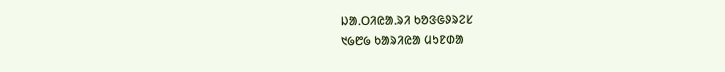ᱡᱟᱹᱛᱤᱭᱟᱹᱨᱤ ᱠᱚᱝᱜᱽᱨᱮᱥ
᱑᱙᱘᱙ ᱠᱟᱨᱤᱭᱟ ᱢᱩᱱᱰᱟ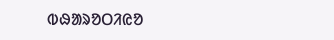ᱵᱷᱟᱨᱚᱛᱤᱭᱚ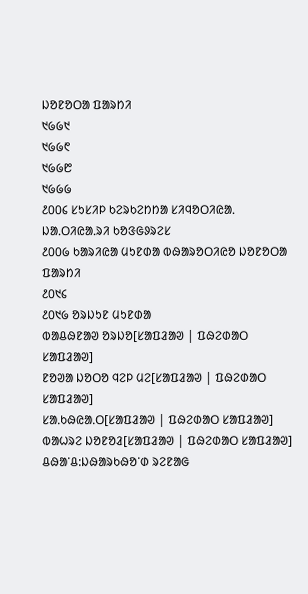ᱡᱚᱱᱚᱛᱟ ᱯᱟᱨᱴᱤ
᱑᱙᱙᱑
᱑᱙᱙᱖
᱑᱙᱙᱘
᱑᱙᱙᱙
᱒᱐᱐᱔ ᱥᱩᱥᱤᱞ ᱠᱮᱨᱠᱮᱴᱴᱟ ᱥᱤᱧᱚᱛᱤᱭᱟᱹ ᱡᱟᱹᱛᱤᱭᱟᱹᱨᱤ ᱠᱚᱝᱜᱽᱨᱮᱥ
᱒᱐᱐᱙ ᱠᱟᱨᱤᱭᱟ ᱢᱩᱱᱰᱟ ᱵᱷᱟᱨᱚᱛᱤᱭᱚ ᱡᱚᱱᱚᱛᱟ ᱯᱟᱨᱴᱤ
᱒᱐᱑᱔
᱒᱐᱑᱙ ᱚᱨᱡᱩᱱ ᱢᱩᱱᱰᱟ
ᱵᱟᱪᱷᱱᱟᱣ ᱚᱨᱡᱚ[ᱥᱟᱯᱲᱟᱣ | ᱯᱷᱮᱰᱟᱛ ᱥᱟᱯᱲᱟᱣ]
ᱱᱚᱣᱟ ᱡᱚᱛᱚ ᱧᱮᱞ ᱢᱮ[ᱥᱟᱯᱲᱟᱣ | ᱯᱷᱮᱰᱟᱛ ᱥᱟᱯᱲᱟᱣ]
ᱥᱟᱹᱠᱷᱭᱟᱹᱛ[ᱥᱟᱯᱲᱟᱣ | ᱯᱷᱮᱰᱟᱛ ᱥᱟᱯᱲᱟᱣ]
ᱵᱟᱦᱨᱮ ᱡᱚᱱᱚᱲ[ᱥᱟᱯᱲᱟᱣ | ᱯᱷᱮᱰᱟᱛ ᱥᱟᱯᱲᱟᱣ]
ᱪᱷᱟᱸᱪ:ᱡᱷᱟᱨᱠᱷᱚᱸᱰ ᱨᱮᱱᱟᱜ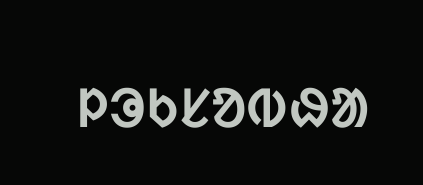ᱞᱳᱠᱥᱚᱵᱷᱟ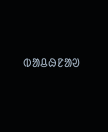ᱵᱟᱪᱷᱱᱟᱣ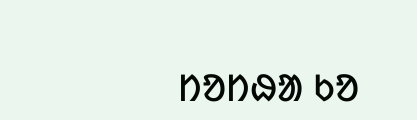ᱴᱚᱴᱷᱟ ᱠᱚ